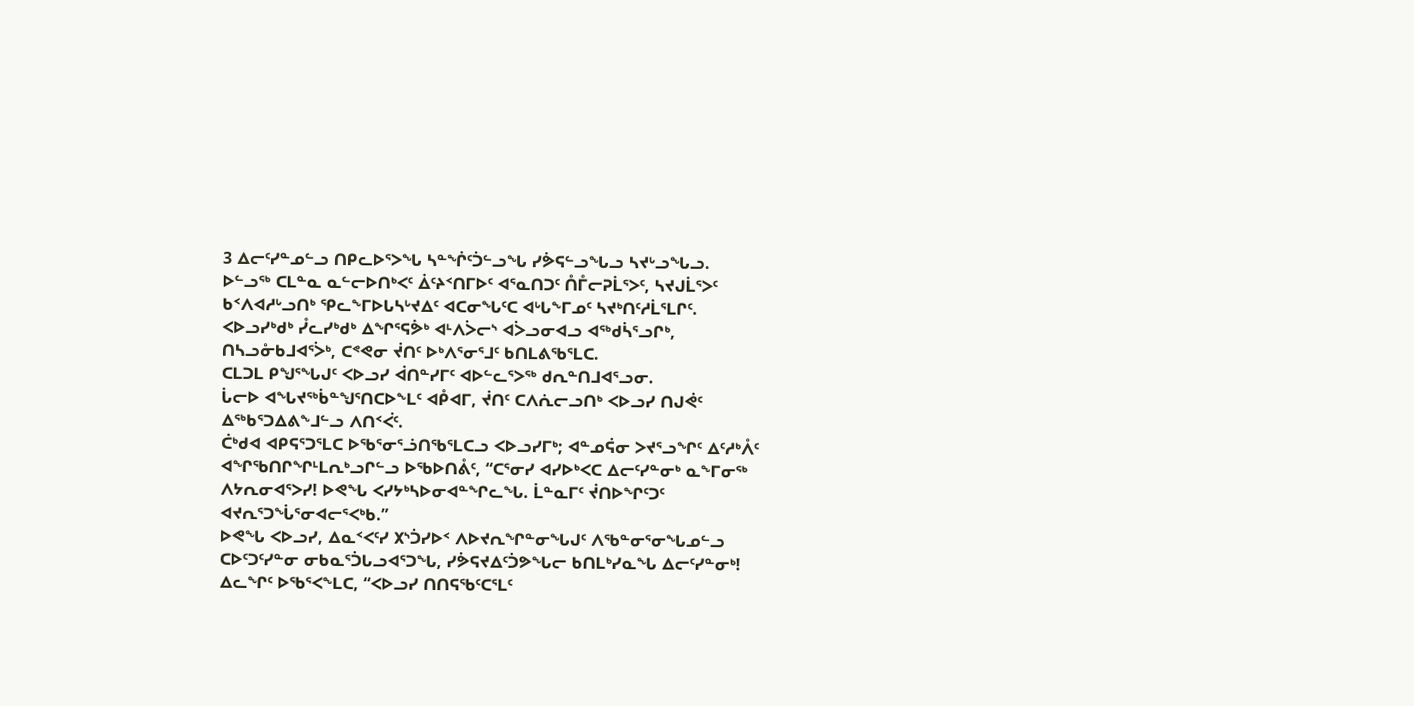3 ᐃᓕᑦᓯᓐᓄᓪᓗ ᑎᑭᓚᐅᕐᐳᖓ ᓴᓐᖐᑦᑑᓪᓗᖓ ᓯᕘᕋᓪᓗᖓᓗ ᓴᔪᒡᓗᖓᓗ.
ᐅᓪᓗᖅ ᑕᒪᓐᓇ ᓇᓪᓕᐅᑎᒃᐸᑦ ᐄᑦᔨᑉᑎᒥᐅᑦ ᐊᕐᓇᑎᑐᑦ ᑍᒤᓕᕈᒫᕐᐳᑦ, ᓴᔪᒍᒫᕐᐳᑦ ᑲᑉᐱᐊᓱᒡᓗᑎᒃ ᕿᓚᖕᒥᐅᒐᓴᒡᔪᐃᑦ ᐊᑕᓂᖓᑦᑕ ᐊᒡᒐᖕᒥᓄᑦ ᓴᔪᒃᑎᑦᓱᒫᕐᒪᒋᑦ.
ᐸᐅᓗᓯᒃᑯᒃ ᓮᓚᓯᒃᑯᒃ ᐃᖏᕐᕋᕘᒃ ᐊᒻᐱᐴᓕᔅ ᐊᐴᓗᓂᐊᓗ ᐊᖅᑯᓵᕐᓗᒋᒃ, ᑎᓴᓗᓁᑲᒧᐊᕐᐴᒃ, ᑕᕝᕙᓂ ᔫᑎᑦ ᐅᒃᐱᕐᓂᕐᒧᑦ ᑲᑎᒪᕕᖃᕐᒪᑕ.
ᑕᒪᑐᒪ ᑭᖑᕐᖓᒍᑦ ᐸᐅᓗᓯ ᐋᑎᓐᓯᒥᑦ ᐊᐅᓪᓚᕐᐳᖅ ᑯᕆᓐᑎᒧᐊᕐᓗᓂ.
ᒑᓕᐅ ᐊᖓᔪᖅᑳᓐᖑᕐᑎᑕᐅᖕᒪᑦ ᐊᑬᐊᒥ, ᔫᑎᑦ ᑕᐱᕇᓕᓗᑎᒃ ᐸᐅᓗᓯ ᑎᒍᕚᑦ ᐃᖅᑲᕐᑐᐃᕕᖕᒧᓪᓗ ᐱᑎᑉᐹᑦ.
ᑖᒃᑯᐊ ᐊᑭᕋᕐᑐᕐᒪᑕ ᐅᖃᕐᓂᕐᓘᑎᖃᕐᒪᑕᓗ ᐸᐅᓗᓯᒥᒃ; ᐊᓐᓄᕌᓂ ᐳᔪᕐᓗᖏᑦ ᐃᑦᓱᒃᐰᑦ ᐊᖏᖃᑎᒋᖏᒻᒪᕆᒃᓗᒋᓪᓗ ᐅᖃᐅᑎᕔᑦ, “ᑕᕐᓂᓯ ᐊᓯᐅᒃᐸᑕ ᐃᓕᑦᓯᓐᓂᒃ ᓇᖕᒥᓂᖅ ᐱᔭᕆᓂᐊᕐᐳᓯ! ᐅᕙᖓ ᐸᓯᔭᒃᓴᐅᓂᐊᓐᖏᓚᖓ. ᒫᓐᓇᒥᑦ ᔫᑎᐅᖏᑦᑐᑦ ᐊᔪᕆᕐᑐᖔᕐᓂᐊᓕᕐᐸᒃᑲ.”
ᐅᕙᖓ ᐸᐅᓗᓯ, ᐃᓇᑉᐸᑦᓯ ᙭ᔅᑑᓯᐅᑉ ᐱᐅᔪᕆᖏᓐᓂᖓᒍᑦ ᐱᖃᓐᓂᕐᓂᖓᓄᓪᓗ ᑕᐅᑦᑐᑦᓯᓐᓂ ᓂᑲᓇᕐᑑᒐᓗᐊᕐᑐᖓ, ᓯᕘᕋᔪᐃᑦᑑᕗᖓᓕ ᑲᑎᒪᒃᓯᓇᖓ ᐃᓕᑦᓯᓐᓂᒃ!
ᐃᓚᖏᑦ ᐅᖃᕐᐸᖕᒪᑕ, “ᐸᐅᓗᓯ ᑎᑎᕋᖃᑦᑕᕐᒪᑦ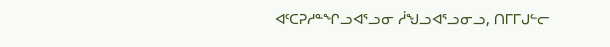ᐊᑦᑕᕈᓱᓐᖏᓗᐊᕐᓗᓂ ᓲᖑᓗᐊᕐᓗᓂᓗ, ᑎᒥᒥᒍᓪᓕ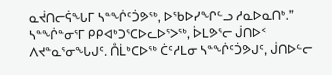ᓇᔫᑎᓕᕌᖓᒥ ᓴᓐᖐᑦᑑᕗᖅ, ᐅᖃᐅᓯᖏᓪᓗ ᓱᓇᐅᓇᑎᒃ.”
ᓴᓐᖐᓐᓂᕐᒥ ᑭᑭᐊᒃᑐᕐᑕᐅᓚᐅᕐᐳᖅ, ᐆᒪᕗᕐᓕ ᒎᑎᐅᑉ ᐱᔪᓐᓇᕐᓂᖓᒍᑦ. ᑍᒫᒃᑕᐅᖅ ᑖᑦᓱᒪᓂ ᓴᓐᖐᑦᑑᕗᒍᑦ, ᒎᑎᐅᓪᓕ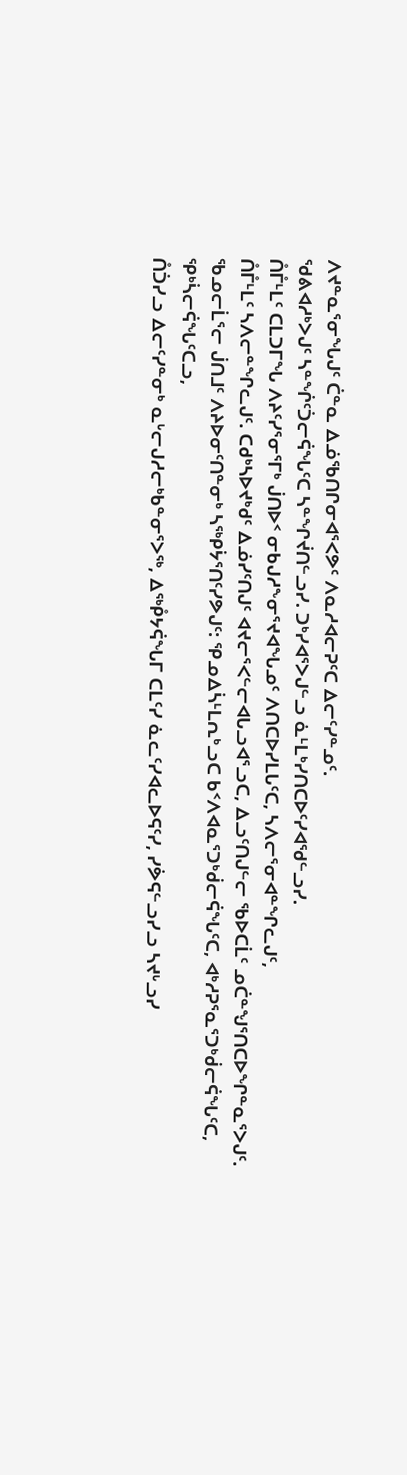ᐱᔪᓐᓇᕐᓂᖓᒍᑦ ᑖᓐᓇ ᐃᓅᖃᑎᒋᓂᐊᕐᐸᕗᑦ ᐱᓇᓱᐊᓕᕈᑦᑕ ᐃᓕᑦᓯᓐᓄᑦ.
ᖁᕕᐊᓱᒃᐳᒍᑦ ᓴᓐᖐᑦᑑᓕᕌᖓᑦᑕ ᓴᓐᖏᔫᑎᓪᓗᓯ. ᑐᒃᓯᐊᕐᐳᒍᓪᓗ ᓈᒻᒪᒃᓯᑎᑕᐅᑦᓯᐊᖁᓪᓗᓯ.
ᑍᒤᒻᒪᑦ ᑕᒪᑐᒥᖓ ᐱᔨᑦᓯᕐᓂᕐᒥᒃ ᒎᑎᐅᑉ ᓂᑲᒍᓱᖕᓂᕐᔪᐊᖓᓄᑦ ᐱᑎᑕᐅᓯᒪᒐᑦᑕ, ᓴᐱᓕᕐᓂᐊᓐᖏᓚᒍᑦ,
ᑍᒤᒻᒪᑦ ᓴᐱᓕᓐᖏᓚᒍᑦ. ᑕᑯᒃᓴᐅᔪᒃᑯᑦ ᐃᓅᓯᑦᑎᒍᑦ ᐊᔪᓕᕐᐸᓪᓕᐊᒐᓗᐊᕐᓗᑕ, ᐃᓗᑦᑎᒍᓪᓕ ᖃᐅᑕᒫᑦ ᓄᑖᓐᖑᕐᑎᑕᐅᖏᓐᓇᕐᐳᒍᑦ.
ᖃᓄᓕᒫᕐᓕ ᒎᑎᒧᑦ ᐱᔨᐅᓂᑦᑎᓐᓂᒃ ᓴᖅᑭᔮᕐᑎᑦᓯᕗᒍᑦ: ᕿᓄᐃᓵᒻᒪᕆᒃᓗᑕ ᑲᑉᐱᐊᓇᕐᑐᒃᑰᓕᕌᖓᑦᑕ, ᐊᒃᓱᕈᕐᓇᕐᑐᒃᑰᓕᕌᖓᑦᑕ, ᕿᒃᓵᓕᕌᖓᑦᑕᓗ,
ᑍᑑᓯᓗ ᐃᓕᑦᓯᓐᓂᒃ ᓇᒡᓕᒍᓱᓕᒃᑲᓐᓂᕐᐳᖅ, ᐃᖅᑬᔭᕌᖓᒥ ᑕᒪᑦᓯ ᓈᓚᑦᓯᐊᓚᐅᕋᑦᓯ, ᓯᕘᕋᓪᓗᓯᓗ ᓴᔪᒡᓗᓯ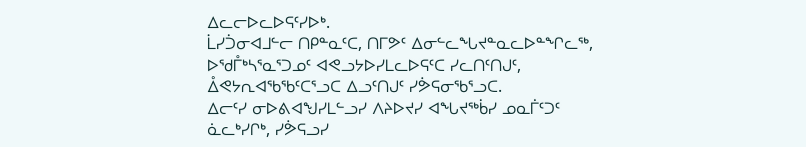ᐃᓚᓕᐅᓚᐅᕋᑦᓯᐅᒃ.
ᒫᓯᑑᓂᐊᒧᓪᓕ ᑎᑭᓐᓇᑦᑕ, ᑎᒥᕗᑦ ᐃᓂᓪᓚᖓᔪᓐᓇᓚᐅᓐᖏᓚᖅ, ᐅᖁᒤᒃᓴᕐᓇᕐᑐᓄᑦ ᐊᕙᓗᔭᐅᓯᒪᓚᐅᕋᑦᑕ ᓯᓚᑎᑦᑎᒍᑦ, ᐂᕙᔭᕆᐊᖃᖃᑦᑕᕐᓗᑕ ᐃᓗᑦᑎᒍᑦ ᓯᕘᕋᓂᖃᕐᓗᑕ.
ᐃᓕᑦᓯ ᓂᐅᕕᐊᖑᓯᒪᓪᓗᓯ ᐱᔨᐅᔪᓯ ᐊᖓᔪᖅᑳᓯ ᓄᓇᒦᑦᑐᑦ ᓈᓚᒃᓯᒋᒃ, ᓯᕘᕋᓗᓯ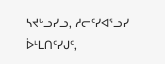ᓴᔪᒡᓗᓯᓗ, ᓱᓕᑦᓯᐊᕐᓗᓯ ᐆᒻᒪᑎᑦᓯᒍᑦ,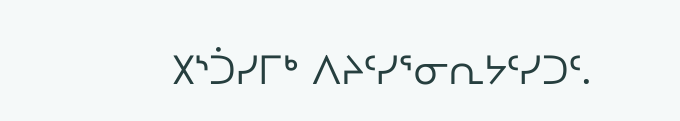᙭ᔅᑑᓯᒥᒃ ᐱᔨᑦᓯᕐᓂᕆᔭᑦᓯᑐᑦ.